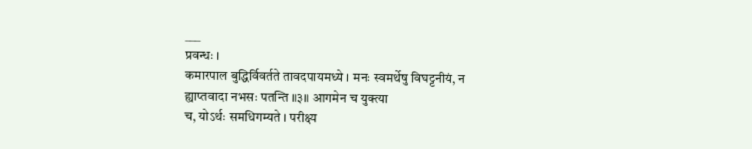___
प्रवन्धः ।
कमारपाल बुद्धिर्विवर्तते तावदपायमध्ये । मनः स्वमर्थेषु विघट्टनीयं, न ह्याप्तवादा नभसः पतन्ति ॥३॥ आगमेन च युक्त्या
च, योऽर्थः समधिगम्यते । परीक्ष्य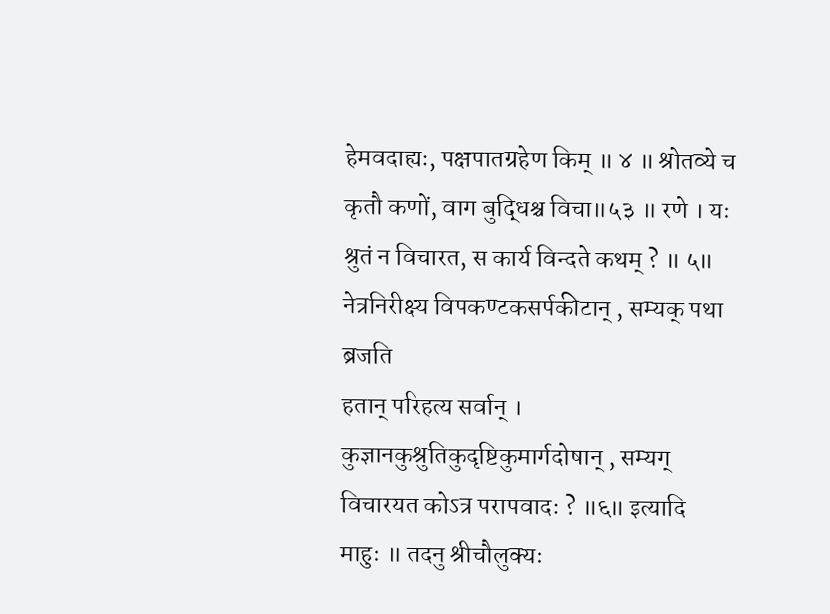हेमवदाह्यः, पक्षपातग्रहेण किम् ॥ ४ ॥ श्रोतव्ये च कृतौ कणों, वाग बुद्धिश्च विचा॥५३ ॥ रणे । यः श्रुतं न विचारत, स कार्य विन्दते कथम् ? ॥ ५॥ नेत्रनिरीक्ष्य विपकण्टकसर्पकीटान् , सम्यक् पथा ब्रजति
हतान् परिहत्य सर्वान् । कुज्ञानकुश्रुतिकुदृष्टिकुमार्गदोषान् , सम्यग् विचारयत कोऽत्र परापवादः ? ॥६॥ इत्यादि
माहुः ॥ तदनु श्रीचौलुक्यः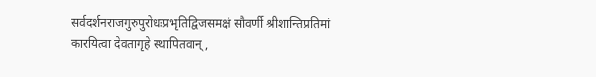सर्वदर्शनराजगुरुपुरोधःप्रभृतिद्विजसमक्षं सौवर्णी श्रीशान्तिप्रतिमां कारयित्वा देवतागृहे स्थापितवान् ,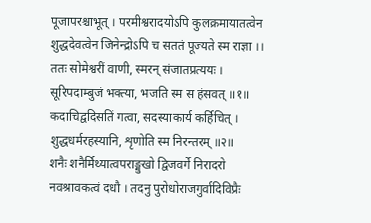पूजापरश्चाभूत् । परमीश्वरादयोऽपि कुलक्रमायातत्वेन शुद्धदेवत्वेन जिनेन्द्रोऽपि च सततं पूज्यते स्म राज्ञा ।।
ततः सोमेश्वरीं वाणी, स्मरन् संजातप्रत्ययः । सूरिपदाम्बुजं भक्त्या, भजति स्म स हंसवत् ॥१॥ कदाचिद्वदिसतिं गत्वा, सदस्याकार्य कर्हिचित् । शुद्धधर्मरहस्यानि, शृणोति स्म निरन्तरम् ॥२॥
शनैः शनैर्मिथ्यात्वपराङ्मुखो द्विजवर्गे निरादरो नवश्रावकत्वं दधौ । तदनु पुरोधोराजगुर्वादिविप्रैः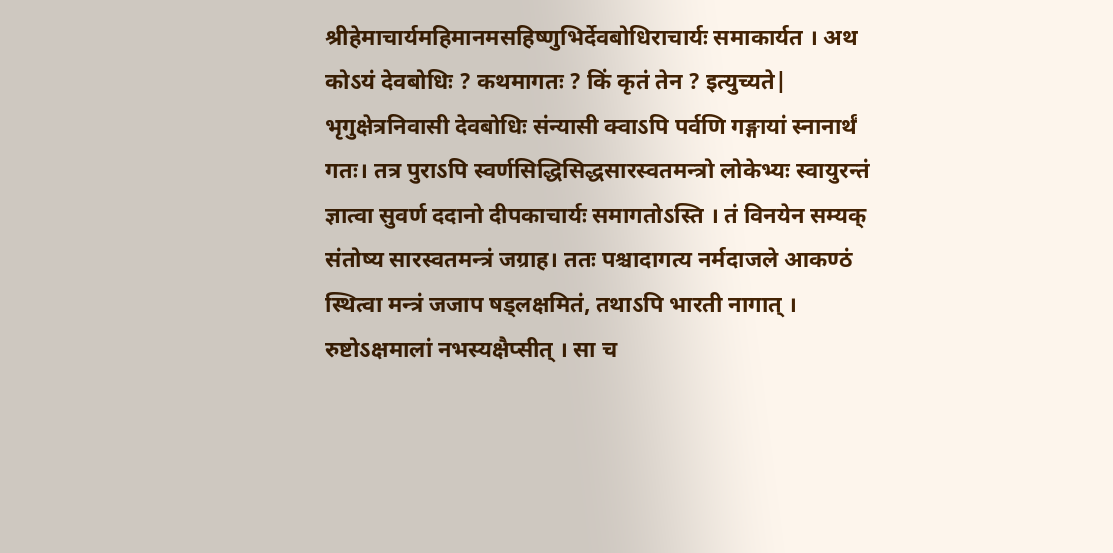श्रीहेमाचार्यमहिमानमसहिष्णुभिर्देवबोधिराचार्यः समाकार्यत । अथ कोऽयं देवबोधिः ? कथमागतः ? किं कृतं तेन ? इत्युच्यते| भृगुक्षेत्रनिवासी देवबोधिः संन्यासी क्वाऽपि पर्वणि गङ्गायां स्नानार्थं गतः। तत्र पुराऽपि स्वर्णसिद्धिसिद्धसारस्वतमन्त्रो लोकेभ्यः स्वायुरन्तं ज्ञात्वा सुवर्ण ददानो दीपकाचार्यः समागतोऽस्ति । तं विनयेन सम्यक् संतोष्य सारस्वतमन्त्रं जग्राह। ततः पश्चादागत्य नर्मदाजले आकण्ठं स्थित्वा मन्त्रं जजाप षड्लक्षमितं, तथाऽपि भारती नागात् । रुष्टोऽक्षमालां नभस्यक्षैप्सीत् । सा च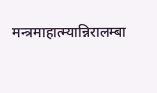मन्त्रमाहात्म्यान्निरालम्बा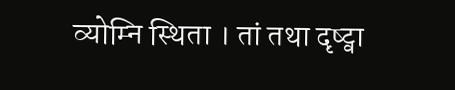व्योम्नि स्थिता । तां तथा दृष्ट्वा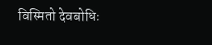विस्मितो देवबोधिः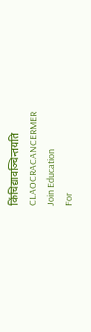किंचिद्यावञ्चिन्तयति
CLAOCRACANCERMER
Join Education
For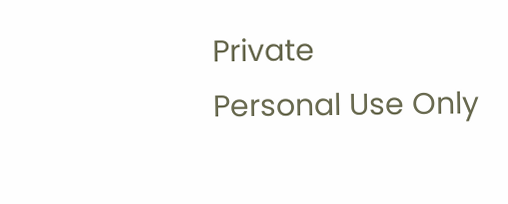Private
Personal Use Only